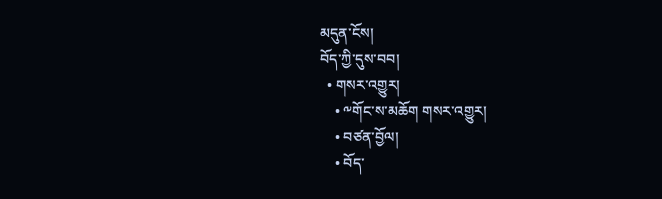མདུན་ངོས།
བོད་ཀྱི་དུས་བབ།
  • གསར་འགྱུར།
    • ༸གོང་ས་མཆོག གསར་འགྱུར།
    • བཙན་བྱོལ།
    • བོད་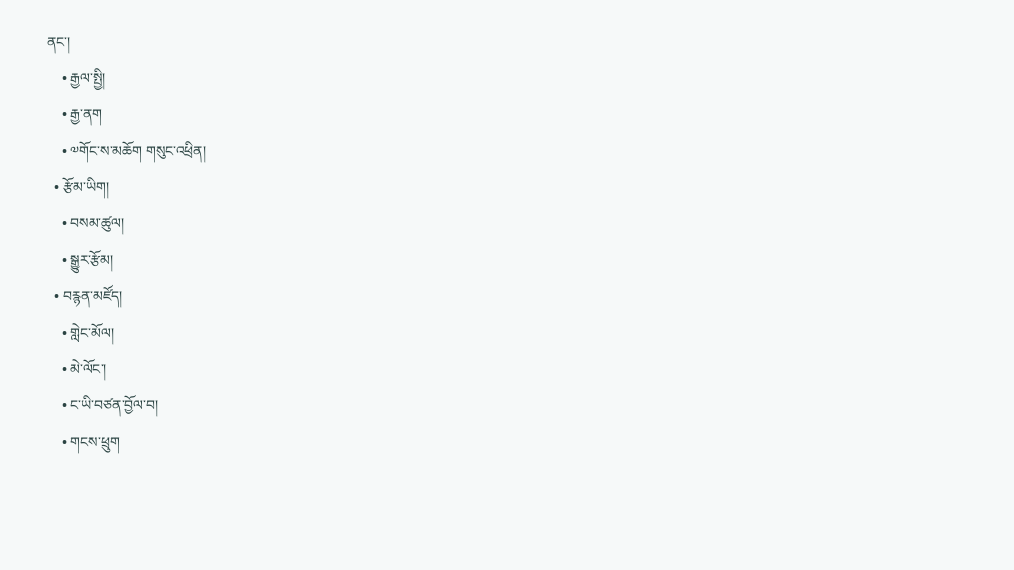ནང་།
    • རྒྱལ་སྤྱི།
    • རྒྱ་ནག
    • ༧གོང་ས་མཆོག གསུང་འཕྲིན།
  • རྩོམ་ཡིག།
    • བསམ་ཚུལ།
    • སྒྱུར་རྩོམ།
  • བརྙན་མཛོད།
    • གླེང་མོལ།
    • མེ་ལོང་།
    • ང་ཡི་བཙན་བྱོལ་བ།
    • གངས་ཕྲུག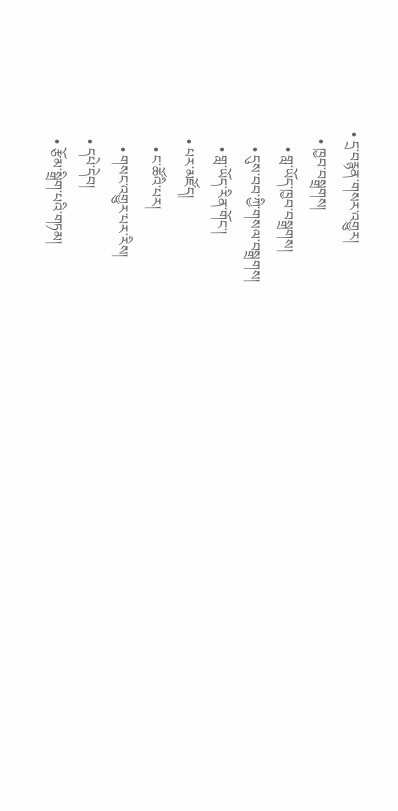• དྲ་བརྙན་གསར་འགྱུར།
  • ཁྱབ་བསྒྲགས།
    • གླ་ཡོད་ཁྱབ་བསྒྲགས།
    • དུས་བབ་ཀྱི་གསལ་བསྒྲགས།
    • གླ་ཡོད་རིན་གོང་།
  • པར་མཛོད།
    • ང་ཚོའི་པར།
    • གསང་འགྱུར་པར་རིས།
  • དཔེ་དེབ།
  • རྩོམ་སྒྲིག་པའི་གཏམ།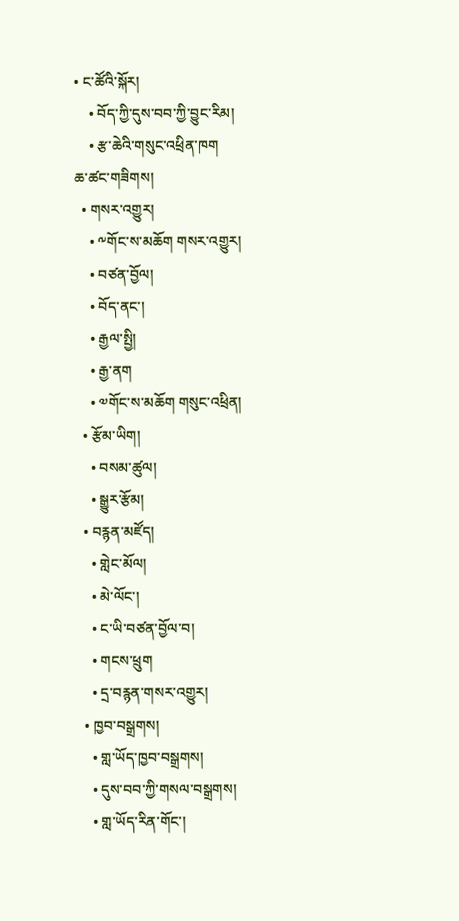• ང་ཚོའི་སྐོར།
    • བོད་ཀྱི་དུས་བབ་ཀྱི་བྱུང་རིམ།
    • རྩ་ཆེའི་གསུང་འཕྲིན་ཁག
ཆ་ཚང་གཟིགས།
  • གསར་འགྱུར།
    • ༸གོང་ས་མཆོག གསར་འགྱུར།
    • བཙན་བྱོལ།
    • བོད་ནང་།
    • རྒྱལ་སྤྱི།
    • རྒྱ་ནག
    • ༧གོང་ས་མཆོག གསུང་འཕྲིན།
  • རྩོམ་ཡིག།
    • བསམ་ཚུལ།
    • སྒྱུར་རྩོམ།
  • བརྙན་མཛོད།
    • གླེང་མོལ།
    • མེ་ལོང་།
    • ང་ཡི་བཙན་བྱོལ་བ།
    • གངས་ཕྲུག
    • དྲ་བརྙན་གསར་འགྱུར།
  • ཁྱབ་བསྒྲགས།
    • གླ་ཡོད་ཁྱབ་བསྒྲགས།
    • དུས་བབ་ཀྱི་གསལ་བསྒྲགས།
    • གླ་ཡོད་རིན་གོང་།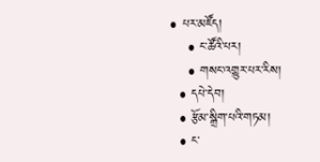• པར་མཛོད།
    • ང་ཚོའི་པར།
    • གསང་འགྱུར་པར་རིས།
  • དཔེ་དེབ།
  • རྩོམ་སྒྲིག་པའི་གཏམ།
  • ང་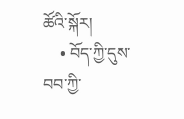ཚོའི་སྐོར།
    • བོད་ཀྱི་དུས་བབ་ཀྱི་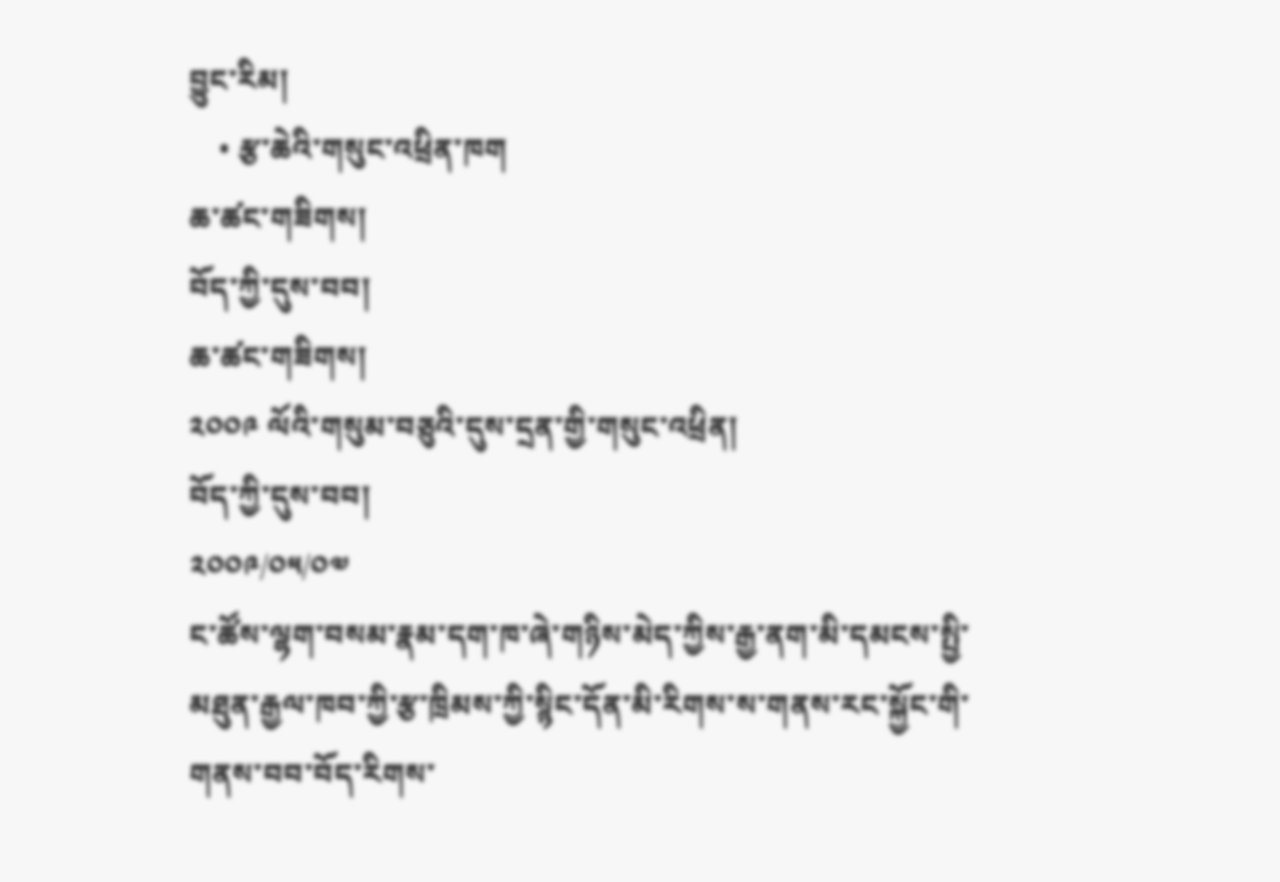བྱུང་རིམ།
    • རྩ་ཆེའི་གསུང་འཕྲིན་ཁག
ཆ་ཚང་གཟིགས།
བོད་ཀྱི་དུས་བབ།
ཆ་ཚང་གཟིགས།
༢༠༠༩ ལོའི་གསུམ་བཅུའི་དུས་དྲན་གྱི་གསུང་འཕྲིན།
བོད་ཀྱི་དུས་བབ།
༢༠༠༩/༠༥/༠༧
ང་ཚོས་ལྷག་བསམ་རྣམ་དག་ཁ་ཞེ་གཉིས་མེད་ཀྱིས་རྒྱ་ནག་མི་དམངས་སྤྱི་མཐུན་རྒྱལ་ཁབ་ཀྱི་རྩ་ཁྲིམས་ཀྱི་སྙིང་དོན་མི་རིགས་ས་གནས་རང་སྐྱོང་གི་གནས་བབ་བོད་རིགས་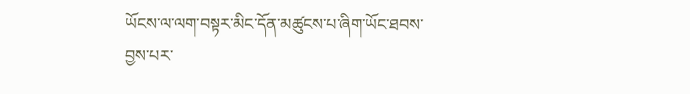ཡོངས་ལ་ལག་བསྟར་མིང་དོན་མཚུངས་པ་ཞིག་ཡོང་ཐབས་བྱས་པར་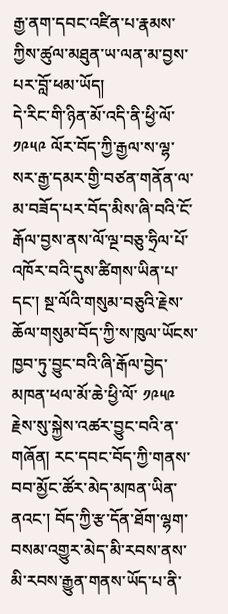རྒྱ་ནག་དབང་འཛིན་པ་རྣམས་ཀྱིས་ཚུལ་མཐུན་ཡ་ལན་མ་བྱས་པར་བློ་ཕམ་ཡོད།
དེ་རིང་གི་ཉིན་མོ་འདི་ནི་ཕྱི་ལོ་ ༡༩༥༩ ལོར་བོད་ཀྱི་རྒྱལ་ས་ལྷ་སར་རྒྱ་དམར་གྱི་བཙན་གནོན་ལ་མ་བཟོད་པར་བོད་མིས་ཞི་བའི་ངོ་རྒོལ་བྱས་ནས་ལོ་ལྔ་བཅུ་ཧྲིལ་པོ་འཁོར་བའི་དུས་ཚིགས་ཡིན་པ་དང་། སྔ་ལོའི་གསུམ་བཅུའི་རྗེས་ཆོལ་གསུམ་བོད་ཀྱི་ས་ཁུལ་ཡོངས་ཁྱབ་ཏུ་བྱུང་བའི་ཞི་རྒོལ་བྱེད་མཁན་ཕལ་མོ་ཆེ་ཕྱི་ལོ་ ༡༩༥༩ རྗེས་སུ་སྐྱེས་འཚར་བྱུང་བའི་ན་གཞོན། རང་དབང་བོད་ཀྱི་གནས་བབ་མྱོང་ཚོར་མེད་མཁན་ཡིན་ནའང་། བོད་ཀྱི་རྩ་དོན་ཐོག་ལྷག་བསམ་འགྱུར་མེད་མི་རབས་ནས་མི་རབས་རྒྱུན་གནས་ཡོད་པ་ནི་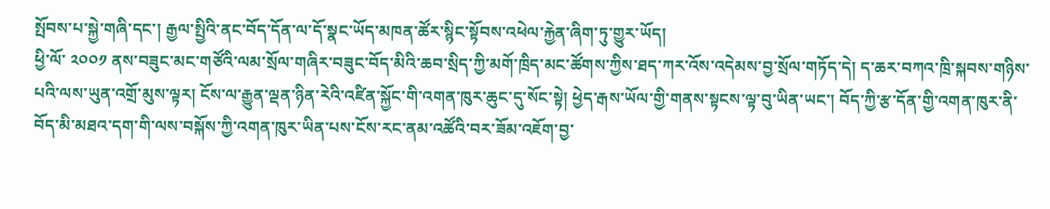སྤོབས་པ་སྐྱེ་གཞི་དང་། རྒྱལ་སྤྱིའི་ནང་བོད་དོན་ལ་དོ་སྣང་ཡོད་མཁན་ཚོར་སྙིང་སྟོབས་འཕེལ་རྐྱེན་ཞིག་ཏུ་གྱུར་ཡོད།
ཕྱི་ལོ་ ༢༠༠༡ ནས་བཟུང་མང་གཙོའི་ལམ་སྲོལ་གཞིར་བཟུང་བོད་མིའི་ཆབ་སྲིད་ཀྱི་མགོ་ཁྲིད་མང་ཚོགས་ཀྱིས་ཐད་ཀར་འོས་འདེམས་བྱ་སྲོལ་གཏོད་དེ། ད་ཆར་བཀའ་ཁྲི་སྐབས་གཉིས་པའི་ལས་ཡུན་འགྲོ་མུས་ལྟར། ངོས་ལ་རྒྱུན་ལྡན་ཉིན་རེའི་འཛིན་སྐྱོང་གི་འགན་ཁུར་ཆུང་དུ་སོང་སྟེ། ཕྱེད་རྒས་ཡོལ་གྱི་གནས་སྟངས་ལྟ་བུ་ཡིན་ཡང་། བོད་ཀྱི་རྩ་དོན་གྱི་འགན་ཁུར་ནི་བོད་མི་མཐའ་དག་གི་ལས་བསྐོས་ཀྱི་འགན་ཁུར་ཡིན་པས་ངོས་རང་ནམ་འཚོའི་བར་ཟོམ་འཇོག་བྱ་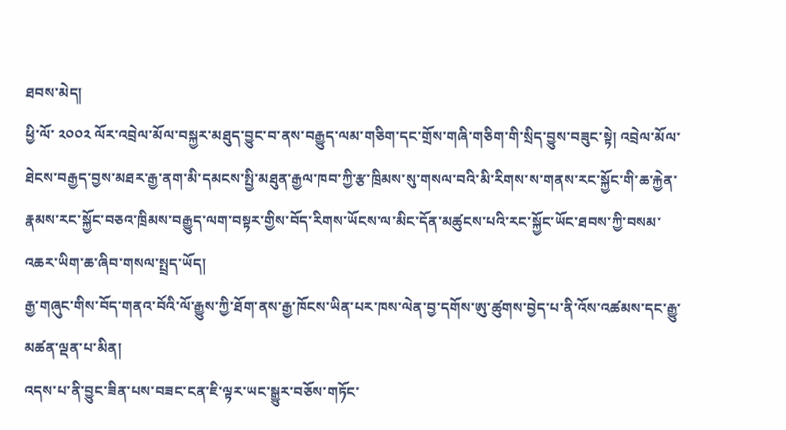ཐབས་མེད།
ཕྱི་ལོ་ ༢༠༠༢ ལོར་འབྲེལ་མོལ་བསྐྱར་མཐུད་བྱུང་བ་ནས་བརྒྱུད་ལམ་གཅིག་དང་གྲོས་གཞི་གཅིག་གི་སྲིད་བྱུས་བཟུང་སྟེ། འབྲེལ་མོལ་ཐེངས་བརྒྱད་བྱས་མཐར་རྒྱ་ནག་མི་དམངས་སྤྱི་མཐུན་རྒྱལ་ཁབ་ཀྱི་རྩ་ཁྲིམས་སུ་གསལ་བའི་མི་རིགས་ས་གནས་རང་སྐྱོང་གི་ཆ་རྐྱེན་རྣམས་རང་སྐྱོང་བཅའ་ཁྲིམས་བརྒྱུད་ལག་བསྟར་གྱིས་བོད་རིགས་ཡོངས་ལ་མིང་དོན་མཚུངས་པའི་རང་སྐྱོང་ཡོང་ཐབས་ཀྱི་བསམ་འཆར་ཡིག་ཆ་ཞིབ་གསལ་སྤྲད་ཡོད།
རྒྱ་གཞུང་གིས་བོད་གནའ་བོའི་ལོ་རྒྱུས་ཀྱི་ཐོག་ནས་རྒྱ་ཁོངས་ཡིན་པར་ཁས་ལེན་བྱ་དགོས་ཨུ་ཚུགས་བྱེད་པ་ནི་འོས་འཚམས་དང་རྒྱུ་མཚན་ལྡན་པ་མིན།
འདས་པ་ནི་བྱུང་ཟིན་པས་བཟང་ངན་ཇི་ལྟར་ཡང་སྒྱུར་བཅོས་གཏོང་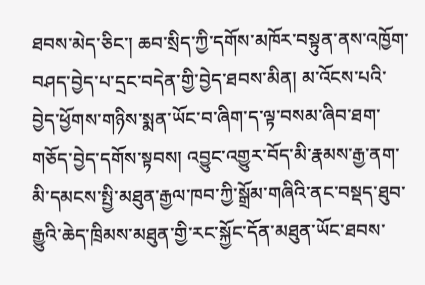ཐབས་མེད་ཅིང་། ཆབ་སྲིད་ཀྱི་དགོས་མཁོར་བསྟུན་ནས་འཁྱོག་བཤད་བྱེད་པ་དྲང་བདེན་གྱི་བྱེད་ཐབས་མིན། མ་འོངས་པའི་བྱེད་ཕྱོགས་གཉིས་སྨན་ཡོང་བ་ཞིག་ད་ལྟ་བསམ་ཞིབ་ཐག་གཅོད་བྱེད་དགོས་སྟབས། འབྱུང་འགྱུར་བོད་མི་རྣམས་རྒྱ་ནག་མི་དམངས་སྤྱི་མཐུན་རྒྱལ་ཁབ་ཀྱི་སྒྲོམ་གཞིའི་ནང་བསྡད་ཐུབ་རྒྱུའི་ཆེད་ཁྲིམས་མཐུན་གྱི་རང་སྐྱོང་དོན་མཐུན་ཡོང་ཐབས་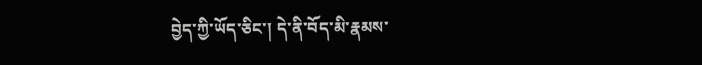བྱེད་ཀྱི་ཡོད་ཅིང་། དེ་ནི་བོད་མི་རྣམས་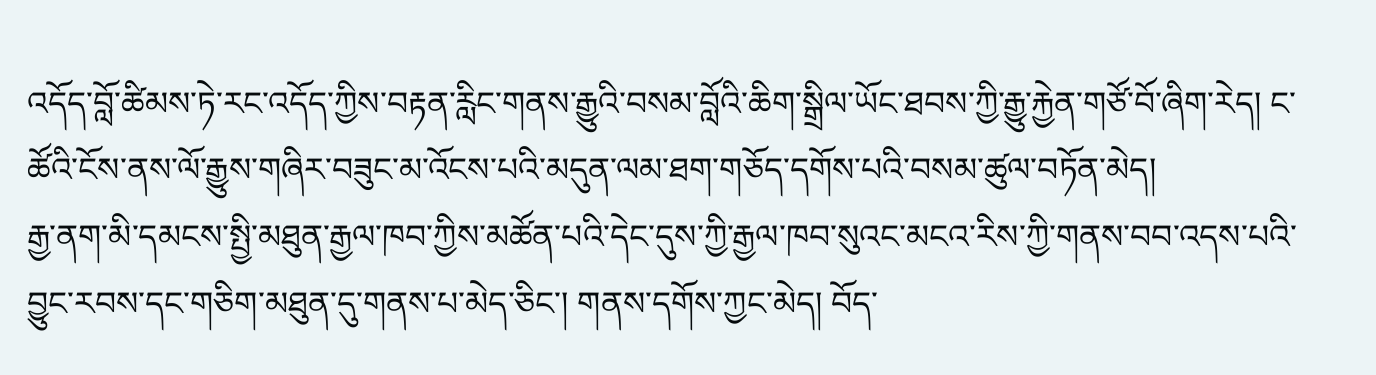འདོད་བློ་ཚིམས་ཏེ་རང་འདོད་ཀྱིས་བརྟན་རླིང་གནས་རྒྱུའི་བསམ་བློའི་ཆིག་སྒྲིལ་ཡོང་ཐབས་ཀྱི་རྒྱུ་རྐྱེན་གཙོ་བོ་ཞིག་རེད། ང་ཚོའི་ངོས་ནས་ལོ་རྒྱུས་གཞིར་བཟུང་མ་འོངས་པའི་མདུན་ལམ་ཐག་གཅོད་དགོས་པའི་བསམ་ཚུལ་བཏོན་མེད།
རྒྱ་ནག་མི་དམངས་སྤྱི་མཐུན་རྒྱལ་ཁབ་ཀྱིས་མཚོན་པའི་དེང་དུས་ཀྱི་རྒྱལ་ཁབ་སུའང་མངའ་རིས་ཀྱི་གནས་བབ་འདས་པའི་བྱུང་རབས་དང་གཅིག་མཐུན་དུ་གནས་པ་མེད་ཅིང་། གནས་དགོས་ཀྱང་མེད། བོད་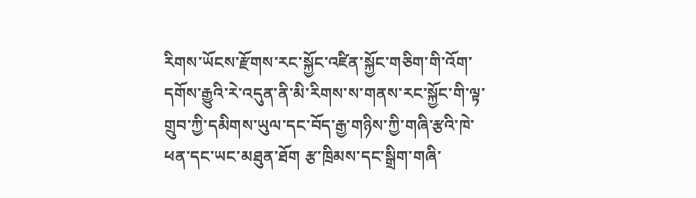རིགས་ཡོངས་རྫོགས་རང་སྐྱོང་འཛིན་སྐྱོང་གཅིག་གི་འོག་དགོས་རྒྱུའི་རེ་འདུན་ནི་མི་རིགས་ས་གནས་རང་སྐྱོང་གི་ལྟ་གྲུབ་ཀྱི་དམིགས་ཡུལ་དང་བོད་རྒྱ་གཉིས་ཀྱི་གཞི་རྩའི་ཁེ་ཕན་དང་ཡང་མཐུན་ཐོག རྩ་ཁྲིམས་དང་སྒྲིག་གཞི་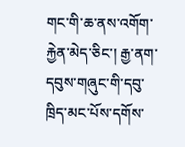གང་གི་ཆ་ནས་འགོག་རྐྱེན་མེད་ཅིང་། རྒྱ་ནག་དབུས་གཞུང་གི་དབུ་ཁྲིད་མང་པོས་དགོས་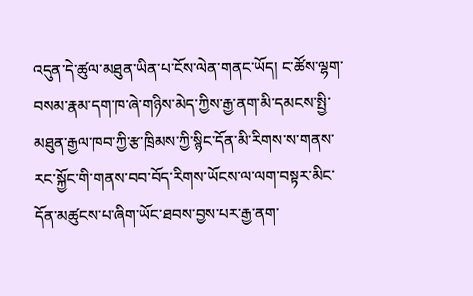འདུན་དེ་ཚུལ་མཐུན་ཡིན་པ་ངོས་ལེན་གནང་ཡོད། ང་ཚོས་ལྷག་བསམ་རྣམ་དག་ཁ་ཞེ་གཉིས་མེད་ཀྱིས་རྒྱ་ནག་མི་དམངས་སྤྱི་མཐུན་རྒྱལ་ཁབ་ཀྱི་རྩ་ཁྲིམས་ཀྱི་སྙིང་དོན་མི་རིགས་ས་གནས་རང་སྐྱོང་གི་གནས་བབ་བོད་རིགས་ཡོངས་ལ་ལག་བསྟར་མིང་དོན་མཚུངས་པ་ཞིག་ཡོང་ཐབས་བྱས་པར་རྒྱ་ནག་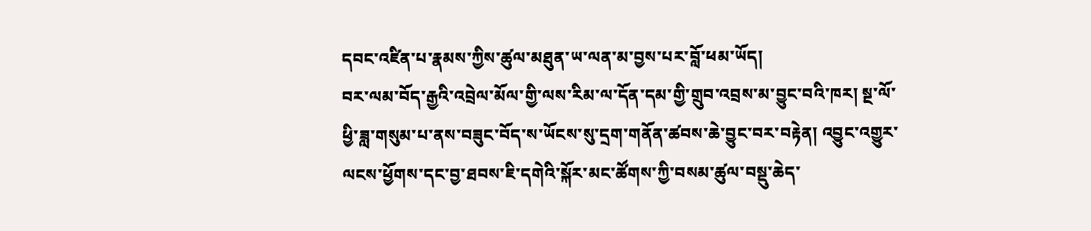དབང་འཛིན་པ་རྣམས་ཀྱིས་ཚུལ་མཐུན་ཡ་ལན་མ་བྱས་པར་བློ་ཕམ་ཡོད།
བར་ལམ་བོད་རྒྱའི་འབྲེལ་མོལ་གྱི་ལས་རིམ་ལ་དོན་དམ་གྱི་གྲུབ་འབྲས་མ་བྱུང་བའི་ཁར། སྔ་ལོ་ཕྱི་ཟླ་གསུམ་པ་ནས་བཟུང་བོད་ས་ཡོངས་སུ་དྲག་གནོན་ཚབས་ཆེ་བྱུང་བར་བརྟེན། འབྱུང་འགྱུར་ལངས་ཕྱོགས་དང་བྱ་ཐབས་ཇི་དགེའི་སྐོར་མང་ཚོགས་ཀྱི་བསམ་ཚུལ་བསྡུ་ཆེད་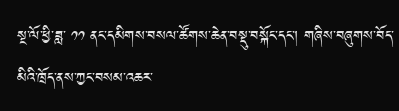སྔ་ལོ་ཕྱི་ཟླ་ ༡༡ ནང་དམིགས་བསལ་ཚོགས་ཆེན་བསྡུ་བསྐོང་དང་། གཞིས་བཞུགས་བོད་མིའི་ཁྲོད་ནས་ཀྱང་བསམ་འཆར་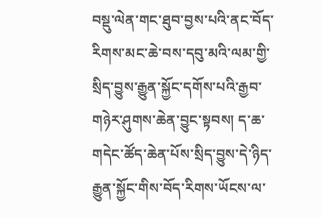བསྡུ་ལེན་གང་ཐུབ་བྱས་པའི་ནང་བོད་རིགས་མང་ཆེ་བས་དབུ་མའི་ལམ་གྱི་སྲིད་བྱུས་རྒྱུན་སྐྱོང་དགོས་པའི་རྒྱབ་གཉེར་ཤུགས་ཆེན་བྱུང་སྟབས། ད་ཆ་གདེང་ཚོད་ཆེན་པོས་སྲིད་བྱུས་དེ་ཉིད་རྒྱུན་སྐྱོང་གིས་བོད་རིགས་ཡོངས་ལ་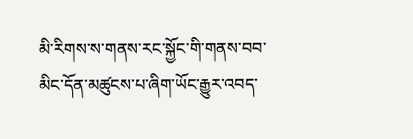མི་རིགས་ས་གནས་རང་སྐྱོང་གི་གནས་བབ་མིང་དོན་མཚུངས་པ་ཞིག་ཡོང་རྒྱུར་འབད་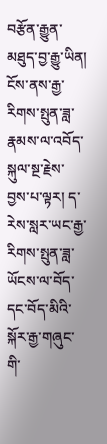བརྩོན་རྒྱུན་མཐུད་བྱ་རྒྱུ་ཡིན།
ངོས་ནས་རྒྱ་རིགས་སྤུན་ཟླ་རྣམས་ལ་འབོད་སྐུལ་སྔ་རྗེས་བྱས་པ་ལྟར། ད་རེས་སླར་ཡང་རྒྱ་རིགས་སྤུན་ཟླ་ཡོངས་ལ་བོད་དང་བོད་མིའི་སྐོར་རྒྱ་གཞུང་གི་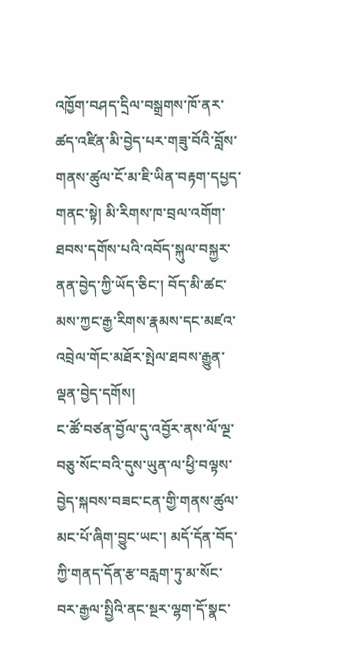འཁྱོག་བཤད་དྲིལ་བསྒྲགས་ཁོ་ནར་ཚད་འཛིན་མི་བྱེད་པར་གཟུ་བོའི་བློས་གནས་ཚུལ་ངོ་མ་ཇི་ཡིན་བརྟག་དཔྱད་གནང་སྟེ། མི་རིགས་ཁ་བྲལ་འགོག་ཐབས་དགོས་པའི་འབོད་སྐུལ་བསྐྱར་ནན་བྱེད་ཀྱི་ཡོད་ཅིང་། བོད་མི་ཚང་མས་ཀྱང་རྒྱ་རིགས་རྣམས་དང་མཛའ་འབྲེལ་གོང་མཐོར་སྤེལ་ཐབས་རྒྱུན་ལྡན་བྱེད་དགོས།
ང་ཚོ་བཙན་བྱོལ་དུ་འབྱོར་ནས་ལོ་ལྔ་བཅུ་སོང་བའི་དུས་ཡུན་ལ་ཕྱི་བལྟས་བྱེད་སྐབས་བཟང་ངན་གྱི་གནས་ཚུལ་མང་པོ་ཞིག་བྱུང་ཡང་། མདོ་དོན་བོད་ཀྱི་གནད་དོན་རྩ་བརླག་ཏུ་མ་སོང་བར་རྒྱལ་སྤྱིའི་ནང་སྔར་ལྷག་དོ་སྣང་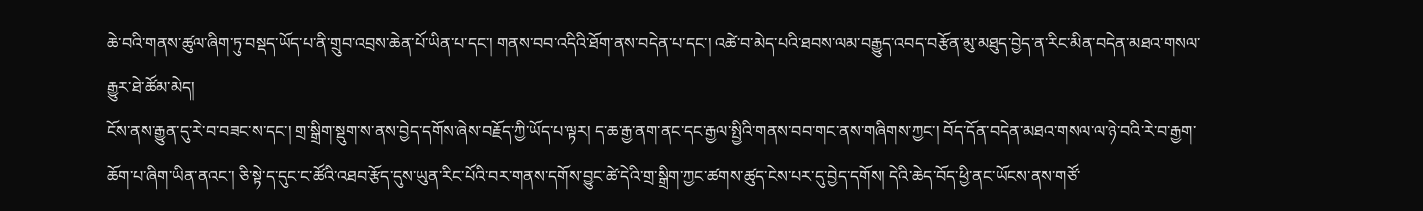ཆེ་བའི་གནས་ཚུལ་ཞིག་ཏུ་བསྡད་ཡོད་པ་ནི་གྲུབ་འབྲས་ཆེན་པོ་ཡིན་པ་དང་། གནས་བབ་འདིའི་ཐོག་ནས་བདེན་པ་དང་། འཚེ་བ་མེད་པའི་ཐབས་ལམ་བརྒྱུད་འབད་བརྩོན་མུ་མཐུད་བྱེད་ན་རིང་མིན་བདེན་མཐའ་གསལ་རྒྱུར་ཐེ་ཚོམ་མེད།
ངོས་ནས་རྒྱུན་དུ་རེ་བ་བཟང་ས་དང་། གྲ་སྒྲིག་སྡུག་ས་ནས་བྱེད་དགོས་ཞེས་བརྗོད་ཀྱི་ཡོད་པ་ལྟར། ད་ཆ་རྒྱ་ནག་ནང་དང་རྒྱལ་སྤྱིའི་གནས་བབ་གང་ནས་གཞིགས་ཀྱང་། བོད་དོན་བདེན་མཐའ་གསལ་ལ་ཉེ་བའི་རེ་བ་རྒྱག་ཆོག་པ་ཞིག་ཡིན་ནའང་། ཅི་སྟེ་ད་དུང་ང་ཚོའི་འཐབ་རྩོད་དུས་ཡུན་རིང་པོའི་བར་གནས་དགོས་བྱུང་ཚེ་དེའི་གྲ་སྒྲིག་ཀྱང་ཚགས་ཚུད་ངེས་པར་དུ་བྱེད་དགོས། དེའི་ཆེད་བོད་ཕྱི་ནང་ཡོངས་ནས་གཙོ་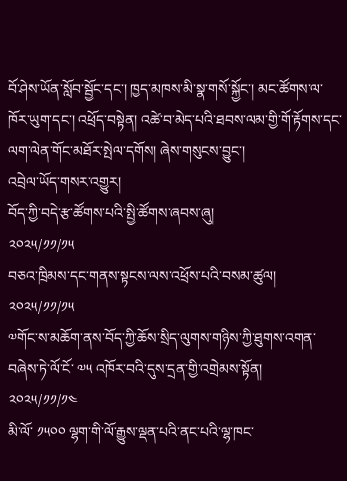བོ་ཤེས་ཡོན་སློབ་སྦྱོང་དང་། ཁྱད་མཁས་མི་སྣ་གསོ་སྐྱོང་། མང་ཚོགས་ལ་ཁོར་ཡུག་དང་། འཕྲོད་བསྟེན། འཚེ་བ་མེད་པའི་ཐབས་ལམ་གྱི་གོ་རྟོགས་དང་ལག་ལེན་གོང་མཐོར་སྤེལ་དགོས། ཞེས་གསུངས་བྱུང་།
འབྲེལ་ཡོད་གསར་འགྱུར།
བོད་ཀྱི་བདེ་རྩ་ཚོགས་པའི་སྤྱི་ཚོགས་ཞབས་ཞུ།
༢༠༢༥/༡༡/༡༥
བཅའ་ཁྲིམས་དང་གནས་སྟངས་ལས་འཕྲོས་པའི་བསམ་ཚུལ།
༢༠༢༥/༡༡/༡༥
༧གོང་ས་མཆོག་ནས་བོད་ཀྱི་ཆོས་སྲིད་ལུགས་གཉིས་ཀྱི་ཐུགས་འགན་བཞེས་ཏེ་ལོ་ངོ་ ༧༥ འཁོར་བའི་དུས་དྲན་གྱི་འགྲེམས་སྟོན།
༢༠༢༥/༡༡/༡༤
མི་ལོ་ ༡༥༠༠ ལྷག་གི་ལོ་རྒྱུས་ལྡན་པའི་ནང་པའི་ལྷ་ཁང་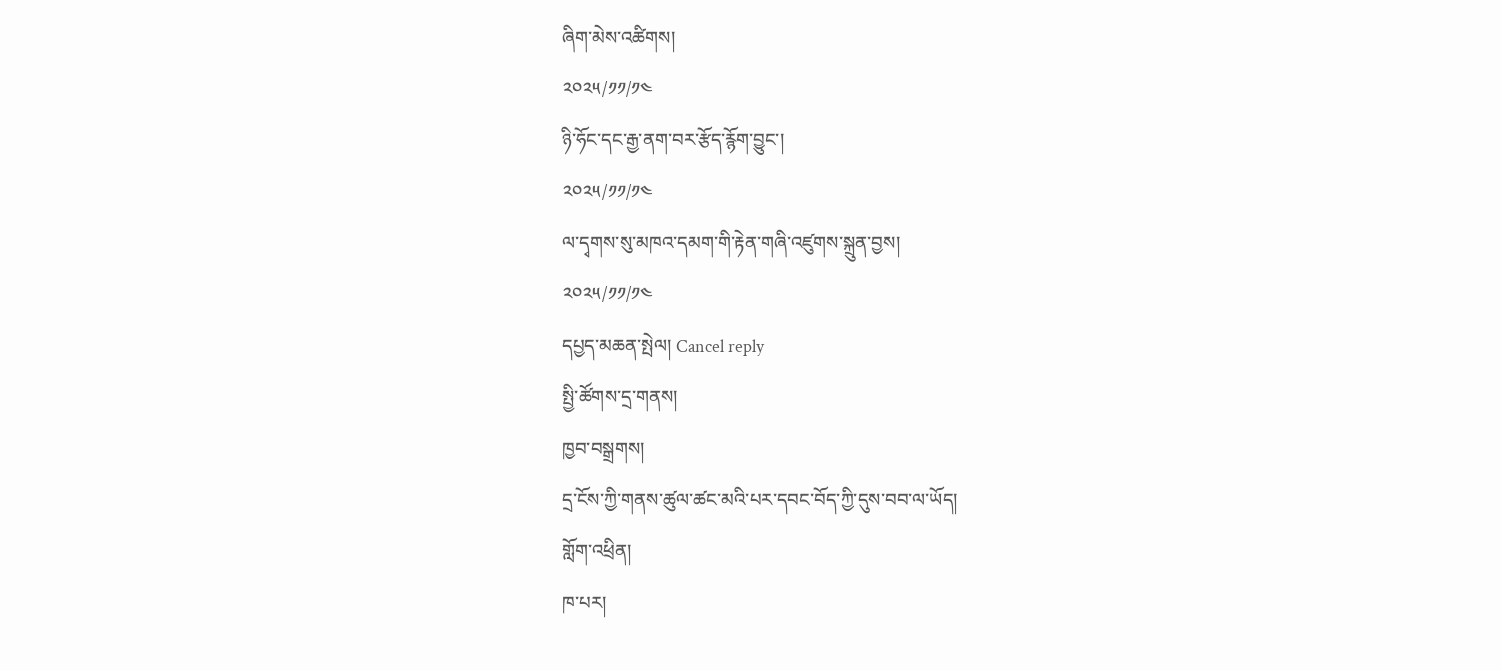ཞིག་མེས་འཚིགས།
༢༠༢༥/༡༡/༡༤
ཉི་ཧོང་དང་རྒྱ་ནག་བར་རྩོད་རྙོག་བྱུང་།
༢༠༢༥/༡༡/༡༤
ལ་དྭགས་སུ་མཁའ་དམག་གི་རྟེན་གཞི་འཛུགས་སྐྲུན་བྱས།
༢༠༢༥/༡༡/༡༤
དཔྱད་མཆན་སྤེལ། Cancel reply
སྤྱི་ཚོགས་དྲ་གནས།
ཁྱབ་བསྒྲགས།
དྲ་ངོས་ཀྱི་གནས་ཚུལ་ཚང་མའི་པར་དབང་བོད་ཀྱི་དུས་བབ་ལ་ཡོད།
གློག་འཕྲིན།
ཁ་པར།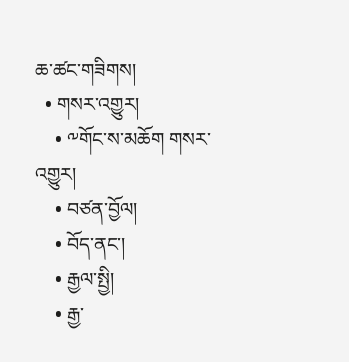ཆ་ཚང་གཟིགས།
  • གསར་འགྱུར།
    • ༸གོང་ས་མཆོག གསར་འགྱུར།
    • བཙན་བྱོལ།
    • བོད་ནང་།
    • རྒྱལ་སྤྱི།
    • རྒྱ་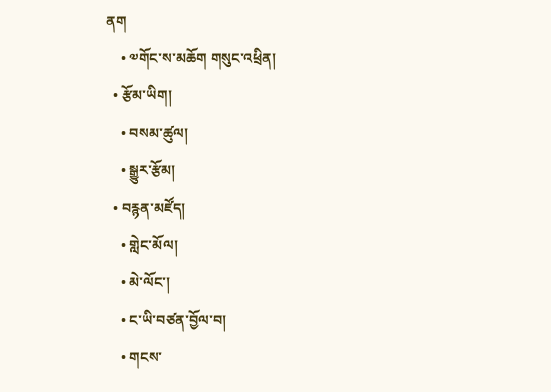ནག
    • ༧གོང་ས་མཆོག གསུང་འཕྲིན།
  • རྩོམ་ཡིག།
    • བསམ་ཚུལ།
    • སྒྱུར་རྩོམ།
  • བརྙན་མཛོད།
    • གླེང་མོལ།
    • མེ་ལོང་།
    • ང་ཡི་བཙན་བྱོལ་བ།
    • གངས་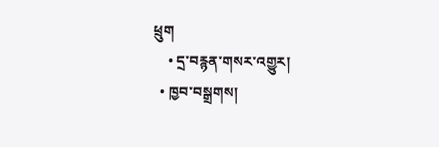ཕྲུག
    • དྲ་བརྙན་གསར་འགྱུར།
  • ཁྱབ་བསྒྲགས།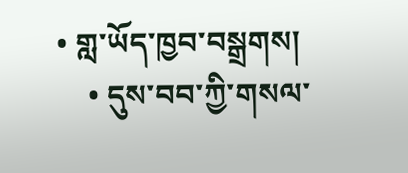• གླ་ཡོད་ཁྱབ་བསྒྲགས།
    • དུས་བབ་ཀྱི་གསལ་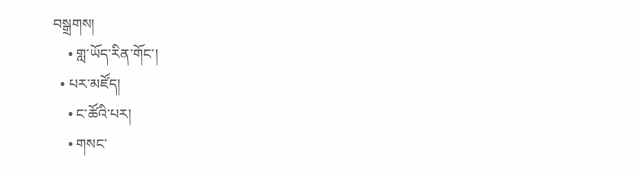བསྒྲགས།
    • གླ་ཡོད་རིན་གོང་།
  • པར་མཛོད།
    • ང་ཚོའི་པར།
    • གསང་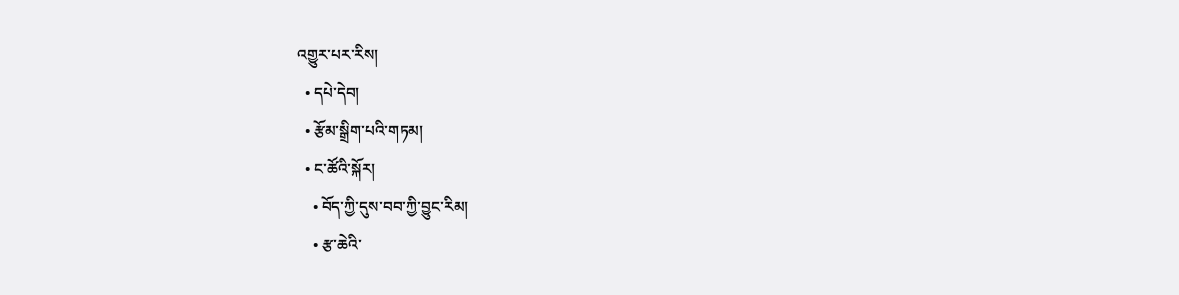འགྱུར་པར་རིས།
  • དཔེ་དེབ།
  • རྩོམ་སྒྲིག་པའི་གཏམ།
  • ང་ཚོའི་སྐོར།
    • བོད་ཀྱི་དུས་བབ་ཀྱི་བྱུང་རིམ།
    • རྩ་ཆེའི་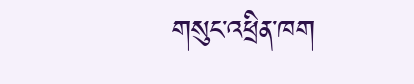གསུང་འཕྲིན་ཁག